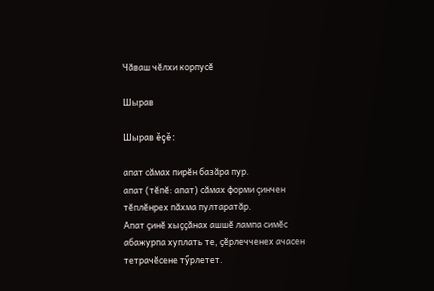Чӑваш чӗлхи корпусӗ

Шырав

Шырав ĕçĕ:

апат сăмах пирĕн базăра пур.
апат (тĕпĕ: апат) сăмах форми çинчен тĕплĕнрех пăхма пултаратăр.
Апат ҫинӗ хыҫҫӑнах ашшӗ лампа симӗс абажурпа хуплать те, ҫӗрлечченех ачасен тетрачӗсене тӳрлетет.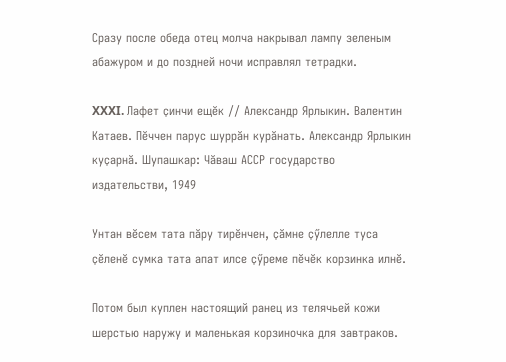Сразу после обеда отец молча накрывал лампу зеленым абажуром и до поздней ночи исправлял тетрадки.

XXXI. Лафет ҫинчи ещӗк // Александр Ярлыкин. Валентин Катаев. Пӗччен парус шуррӑн курӑнать. Александр Ярлыкин куҫарнӑ. Шупашкар: Чӑваш АССР государство издательстви, 1949

Унтан вӗсем тата пӑру тирӗнчен, ҫӑмне ҫӳлелле туса ҫӗленӗ сумка тата апат илсе ҫӳреме пӗчӗк корзинка илнӗ.

Потом был куплен настоящий ранец из телячьей кожи шерстью наружу и маленькая корзиночка для завтраков.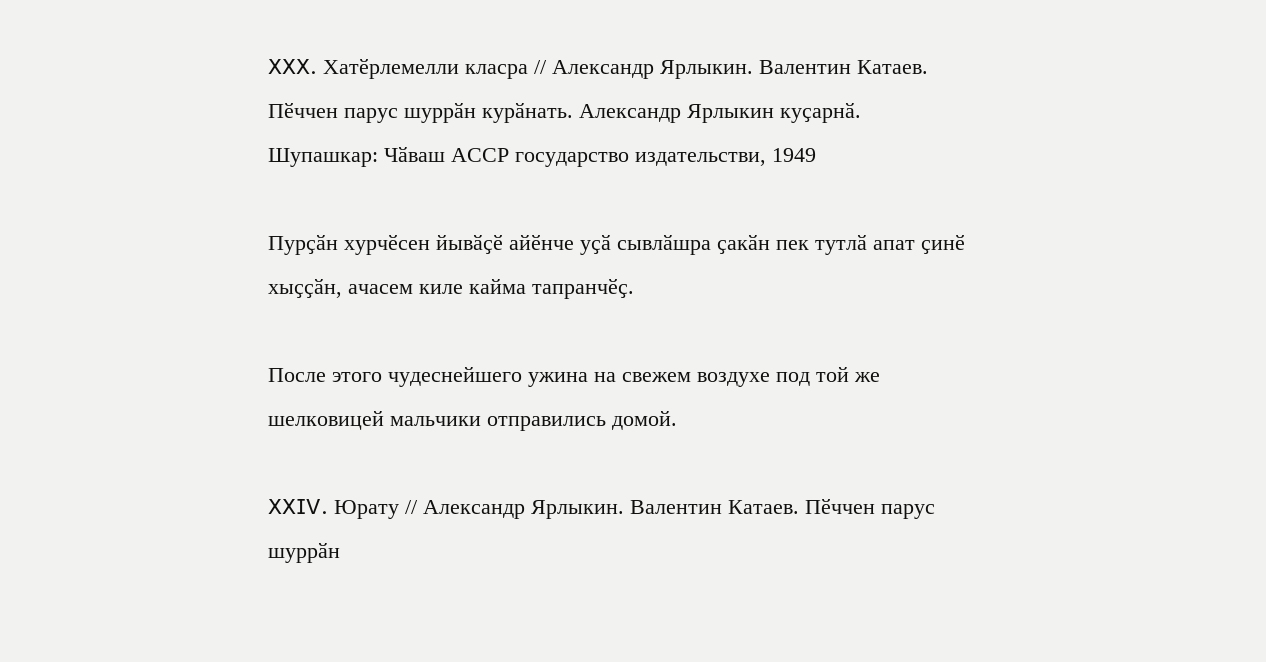XXX. Хатӗрлемелли класра // Александр Ярлыкин. Валентин Катаев. Пӗччен парус шуррӑн курӑнать. Александр Ярлыкин куҫарнӑ. Шупашкар: Чӑваш АССР государство издательстви, 1949

Пурҫӑн хурчӗсен йывӑҫӗ айӗнче уҫӑ сывлӑшра ҫакӑн пек тутлӑ апат ҫинӗ хыҫҫӑн, ачасем киле кайма тапранчӗҫ.

После этого чудеснейшего ужина на свежем воздухе под той же шелковицей мальчики отправились домой.

XXIV. Юрату // Александр Ярлыкин. Валентин Катаев. Пӗччен парус шуррӑн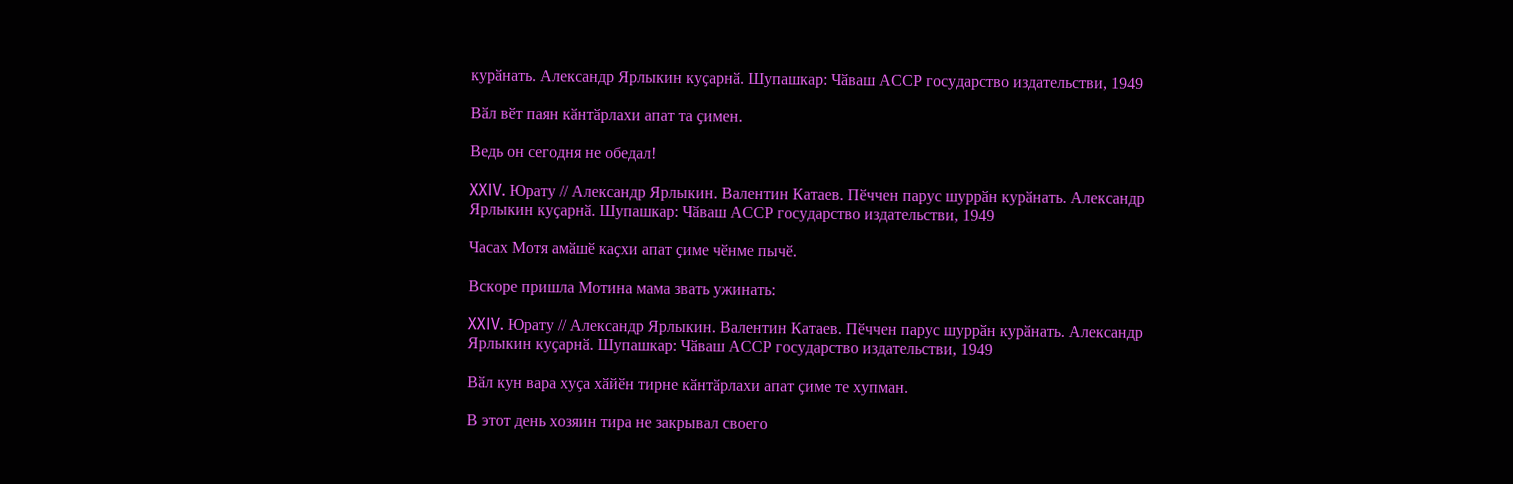курӑнать. Александр Ярлыкин куҫарнӑ. Шупашкар: Чӑваш АССР государство издательстви, 1949

Вӑл вӗт паян кӑнтӑрлахи апат та ҫимен.

Ведь он сегодня не обедал!

XXIV. Юрату // Александр Ярлыкин. Валентин Катаев. Пӗччен парус шуррӑн курӑнать. Александр Ярлыкин куҫарнӑ. Шупашкар: Чӑваш АССР государство издательстви, 1949

Часах Мотя амӑшӗ каҫхи апат ҫиме чӗнме пычӗ.

Вскоре пришла Мотина мама звать ужинать:

XXIV. Юрату // Александр Ярлыкин. Валентин Катаев. Пӗччен парус шуррӑн курӑнать. Александр Ярлыкин куҫарнӑ. Шупашкар: Чӑваш АССР государство издательстви, 1949

Вӑл кун вара хуҫа хӑйӗн тирне кӑнтӑрлахи апат ҫиме те хупман.

В этот день хозяин тира не закрывал своего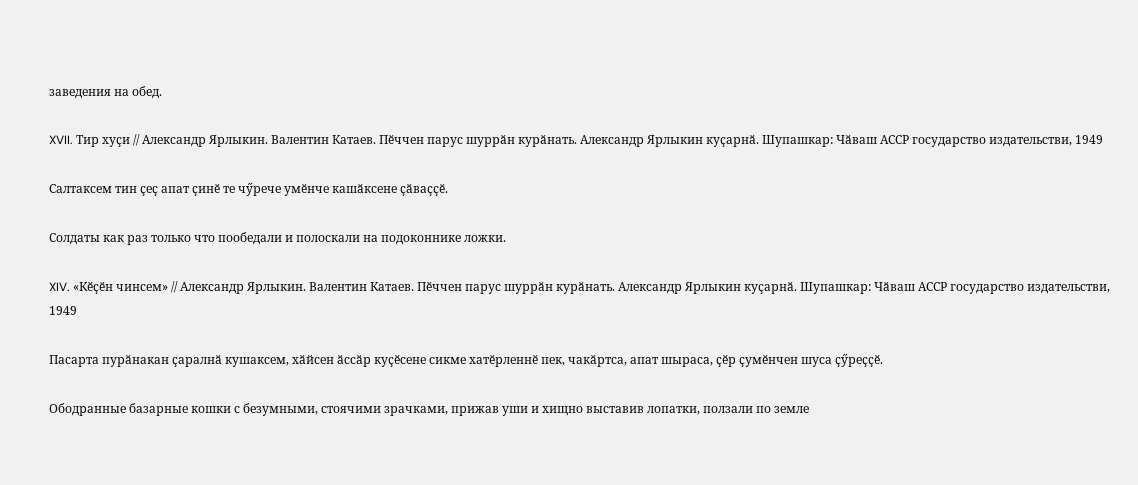заведения на обед.

XVII. Тир хуҫи // Александр Ярлыкин. Валентин Катаев. Пӗччен парус шуррӑн курӑнать. Александр Ярлыкин куҫарнӑ. Шупашкар: Чӑваш АССР государство издательстви, 1949

Салтаксем тин ҫеҫ апат ҫинӗ те чӳрече умӗнче кашӑксене ҫӑваҫҫӗ.

Солдаты как раз только что пообедали и полоскали на подоконнике ложки.

XIV. «Кӗҫӗн чинсем» // Александр Ярлыкин. Валентин Катаев. Пӗччен парус шуррӑн курӑнать. Александр Ярлыкин куҫарнӑ. Шупашкар: Чӑваш АССР государство издательстви, 1949

Пасарта пурӑнакан ҫаралнӑ кушаксем, хӑйсен ӑссӑр куҫӗсене сикме хатӗрленнӗ пек, чакӑртса, апат шыраса, ҫӗр ҫумӗнчен шуса ҫӳреҫҫӗ.

Ободранные базарные кошки с безумными, стоячими зрачками, прижав уши и хищно выставив лопатки, ползали по земле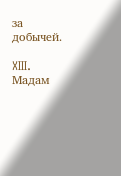за добычей.

XIII. Мадам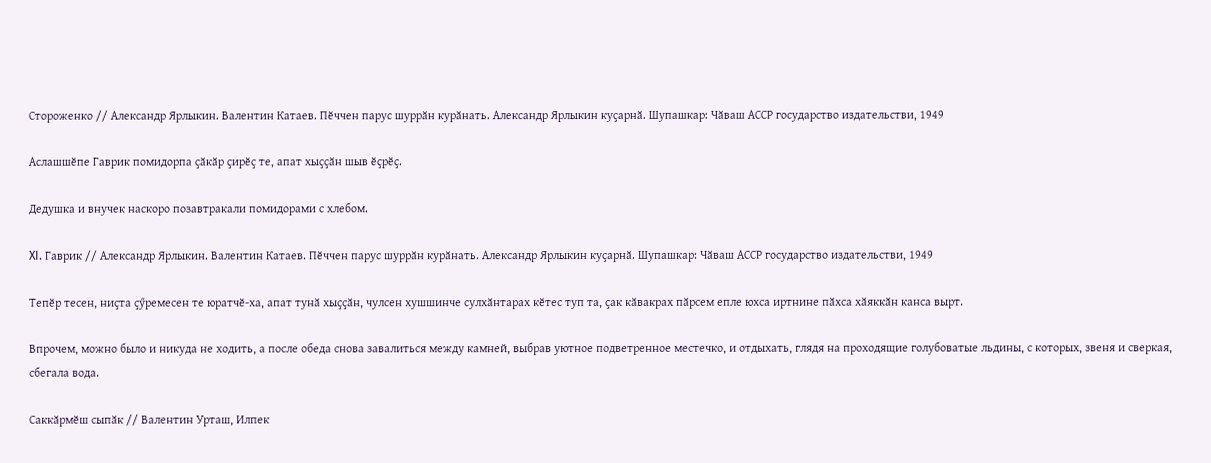Стороженко // Александр Ярлыкин. Валентин Катаев. Пӗччен парус шуррӑн курӑнать. Александр Ярлыкин куҫарнӑ. Шупашкар: Чӑваш АССР государство издательстви, 1949

Аслашшӗпе Гаврик помидорпа ҫӑкӑр ҫирӗҫ те, апат хыҫҫӑн шыв ӗҫрӗҫ.

Дедушка и внучек наскоро позавтракали помидорами с хлебом.

XI. Гаврик // Александр Ярлыкин. Валентин Катаев. Пӗччен парус шуррӑн курӑнать. Александр Ярлыкин куҫарнӑ. Шупашкар: Чӑваш АССР государство издательстви, 1949

Тепӗр тесен, ниҫта ҫӳремесен те юратчӗ-ха, апат тунӑ хыҫҫӑн, чулсен хушшинче сулхӑнтарах кӗтес туп та, ҫак кӑвакрах пӑрсем епле юхса иртнине пӑхса хӑяккӑн канса вырт.

Впрочем, можно было и никуда не ходить, а после обеда снова завалиться между камней, выбрав уютное подветренное местечко, и отдыхать, глядя на проходящие голубоватые льдины, с которых, звеня и сверкая, сбегала вода.

Саккӑрмӗш сыпӑк // Валентин Урташ, Илпек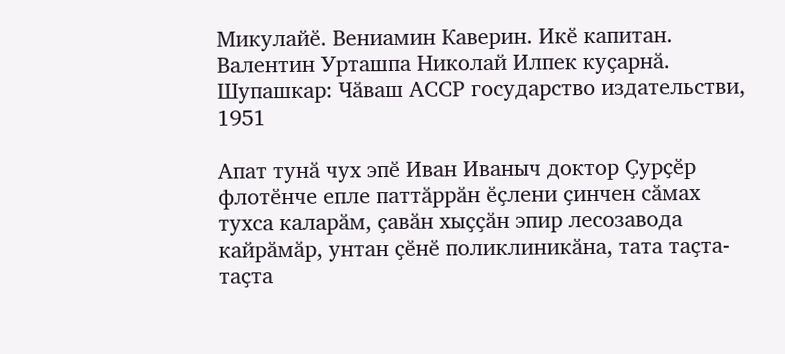Микулайӗ. Вениамин Каверин. Икӗ капитан. Валентин Урташпа Николай Илпек куҫарнӑ. Шупашкар: Чӑваш АССР государство издательстви, 1951

Апат тунӑ чух эпӗ Иван Иваныч доктор Ҫурҫӗр флотӗнче епле паттӑррӑн ӗҫлени ҫинчен сӑмах тухса каларӑм, ҫавӑн хыҫҫӑн эпир лесозавода кайрӑмӑр, унтан ҫӗнӗ поликлиникӑна, тата таҫта-таҫта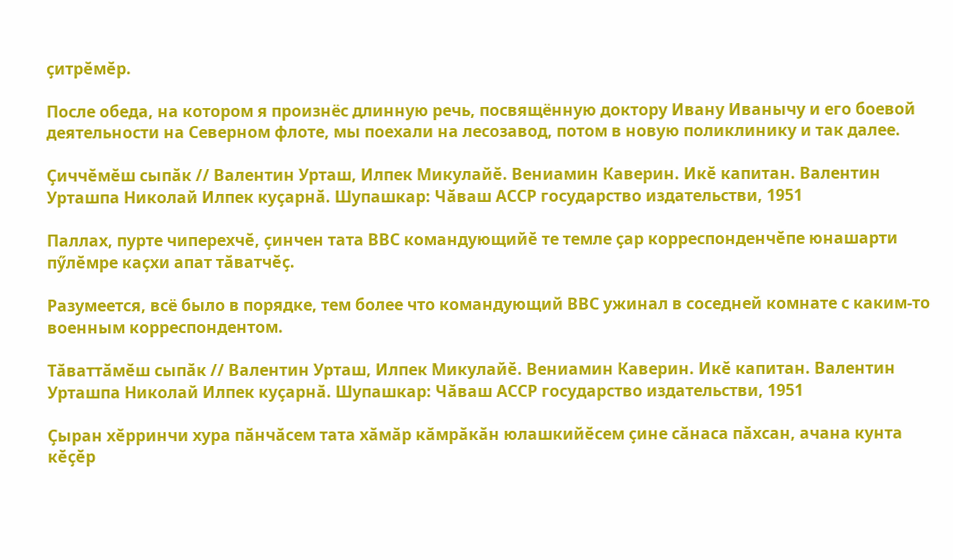ҫитрӗмӗр.

После обеда, на котором я произнёс длинную речь, посвящённую доктору Ивану Иванычу и его боевой деятельности на Северном флоте, мы поехали на лесозавод, потом в новую поликлинику и так далее.

Ҫиччӗмӗш сыпӑк // Валентин Урташ, Илпек Микулайӗ. Вениамин Каверин. Икӗ капитан. Валентин Урташпа Николай Илпек куҫарнӑ. Шупашкар: Чӑваш АССР государство издательстви, 1951

Паллах, пурте чиперехчӗ, ҫинчен тата ВВС командующийӗ те темле ҫар корреспонденчӗпе юнашарти пӳлӗмре каҫхи апат тӑватчӗҫ.

Разумеется, всё было в порядке, тем более что командующий ВВС ужинал в соседней комнате с каким-то военным корреспондентом.

Тӑваттӑмӗш сыпӑк // Валентин Урташ, Илпек Микулайӗ. Вениамин Каверин. Икӗ капитан. Валентин Урташпа Николай Илпек куҫарнӑ. Шупашкар: Чӑваш АССР государство издательстви, 1951

Ҫыран хӗрринчи хура пӑнчӑсем тата хӑмӑр кӑмрӑкӑн юлашкийӗсем ҫине сӑнаса пӑхсан, ачана кунта кӗҫӗр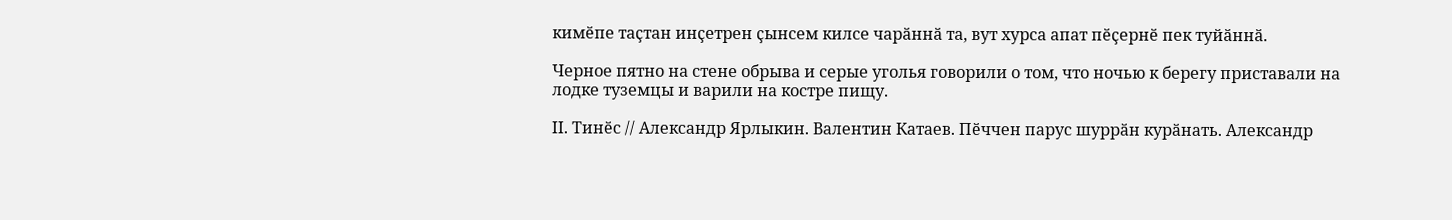кимӗпе таҫтан инҫетрен ҫынсем килсе чарӑннӑ та, вут хурса апат пӗҫернӗ пек туйӑннӑ.

Черное пятно на стене обрыва и серые уголья говорили о том, что ночью к берегу приставали на лодке туземцы и варили на костре пищу.

II. Тинӗс // Александр Ярлыкин. Валентин Катаев. Пӗччен парус шуррӑн курӑнать. Александр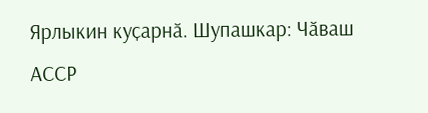Ярлыкин куҫарнӑ. Шупашкар: Чӑваш АССР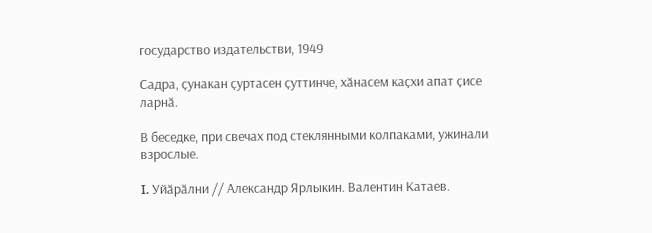государство издательстви, 1949

Садра, ҫунакан ҫуртасен ҫуттинче, хӑнасем каҫхи апат ҫисе ларнӑ.

В беседке, при свечах под стеклянными колпаками, ужинали взрослые.

I. Уйӑрӑлни // Александр Ярлыкин. Валентин Катаев.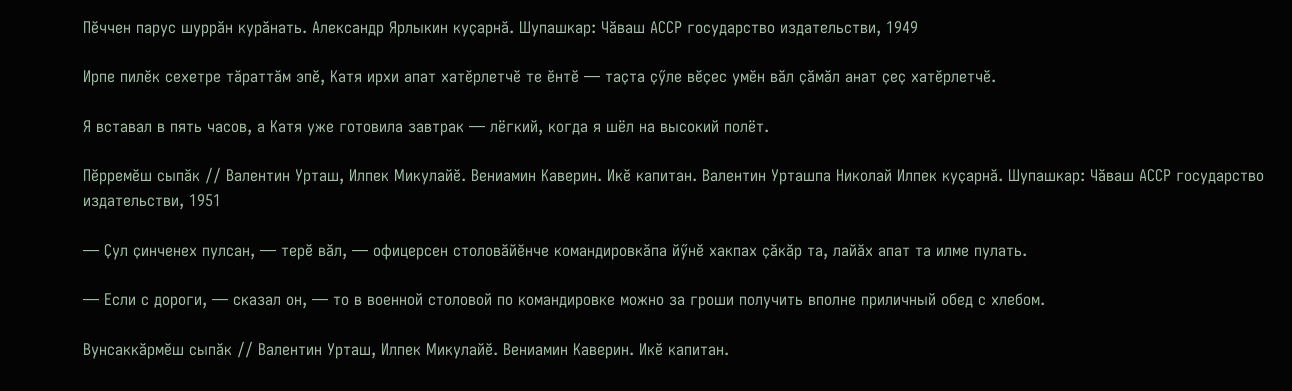Пӗччен парус шуррӑн курӑнать. Александр Ярлыкин куҫарнӑ. Шупашкар: Чӑваш АССР государство издательстви, 1949

Ирпе пилӗк сехетре тӑраттӑм эпӗ, Катя ирхи апат хатӗрлетчӗ те ӗнтӗ — таҫта ҫӳле вӗҫес умӗн вӑл ҫӑмӑл анат ҫеҫ хатӗрлетчӗ.

Я вставал в пять часов, а Катя уже готовила завтрак — лёгкий, когда я шёл на высокий полёт.

Пӗрремӗш сыпӑк // Валентин Урташ, Илпек Микулайӗ. Вениамин Каверин. Икӗ капитан. Валентин Урташпа Николай Илпек куҫарнӑ. Шупашкар: Чӑваш АССР государство издательстви, 1951

— Ҫул ҫинченех пулсан, — терӗ вӑл, — офицерсен столовӑйӗнче командировкӑпа йӳнӗ хакпах ҫӑкӑр та, лайӑх апат та илме пулать.

— Если с дороги, — сказал он, — то в военной столовой по командировке можно за гроши получить вполне приличный обед с хлебом.

Вунсаккӑрмӗш сыпӑк // Валентин Урташ, Илпек Микулайӗ. Вениамин Каверин. Икӗ капитан.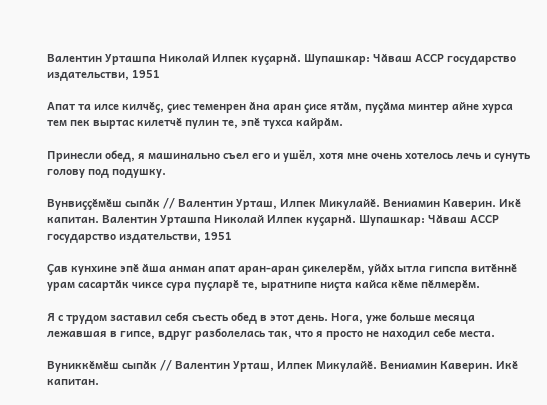Валентин Урташпа Николай Илпек куҫарнӑ. Шупашкар: Чӑваш АССР государство издательстви, 1951

Апат та илсе килчӗҫ, ҫиес теменрен ӑна аран ҫисе ятӑм, пуҫӑма минтер айне хурса тем пек выртас килетчӗ пулин те, эпӗ тухса кайрӑм.

Принесли обед, я машинально съел его и ушёл, хотя мне очень хотелось лечь и сунуть голову под подушку.

Вунвиҫҫӗмӗш сыпӑк // Валентин Урташ, Илпек Микулайӗ. Вениамин Каверин. Икӗ капитан. Валентин Урташпа Николай Илпек куҫарнӑ. Шупашкар: Чӑваш АССР государство издательстви, 1951

Ҫав кунхине эпӗ ӑша анман апат аран-аран ҫикелерӗм, уйӑх ытла гипспа витӗннӗ урам сасартӑк чиксе сура пуҫларӗ те, ыратнипе ниҫта кайса кӗме пӗлмерӗм.

Я с трудом заставил себя съесть обед в этот день. Нога, уже больше месяца лежавшая в гипсе, вдруг разболелась так, что я просто не находил себе места.

Вуниккӗмӗш сыпӑк // Валентин Урташ, Илпек Микулайӗ. Вениамин Каверин. Икӗ капитан.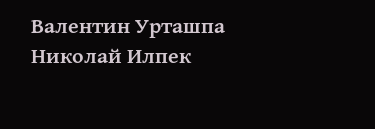Валентин Урташпа Николай Илпек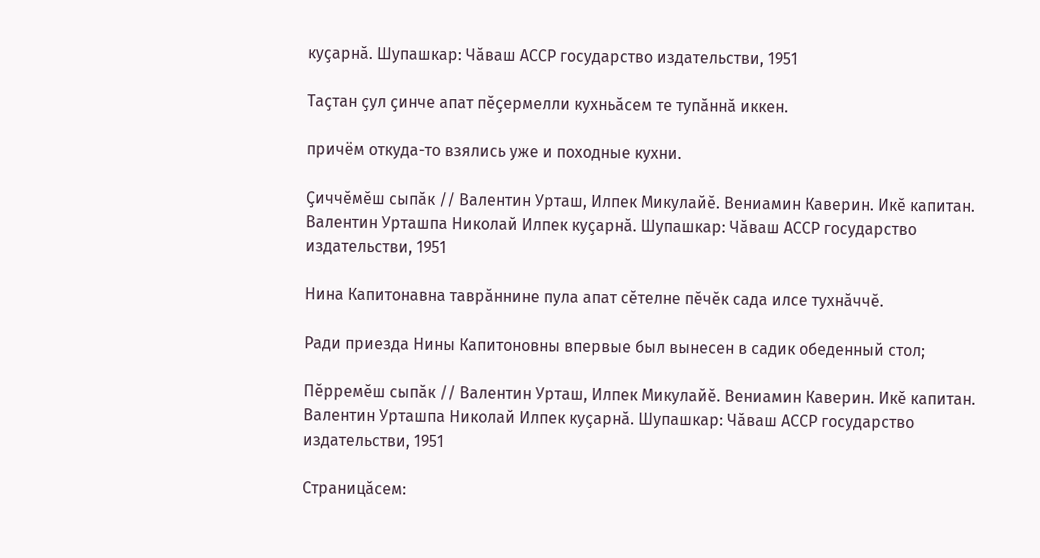куҫарнӑ. Шупашкар: Чӑваш АССР государство издательстви, 1951

Таҫтан ҫул ҫинче апат пӗҫермелли кухньӑсем те тупӑннӑ иккен.

причём откуда-то взялись уже и походные кухни.

Ҫиччӗмӗш сыпӑк // Валентин Урташ, Илпек Микулайӗ. Вениамин Каверин. Икӗ капитан. Валентин Урташпа Николай Илпек куҫарнӑ. Шупашкар: Чӑваш АССР государство издательстви, 1951

Нина Капитонавна таврӑннине пула апат сӗтелне пӗчӗк сада илсе тухнӑччӗ.

Ради приезда Нины Капитоновны впервые был вынесен в садик обеденный стол;

Пӗрремӗш сыпӑк // Валентин Урташ, Илпек Микулайӗ. Вениамин Каверин. Икӗ капитан. Валентин Урташпа Николай Илпек куҫарнӑ. Шупашкар: Чӑваш АССР государство издательстви, 1951

Страницăсем: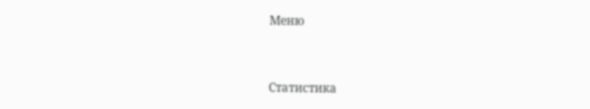Меню



Статистика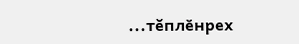...тĕплӗнрех